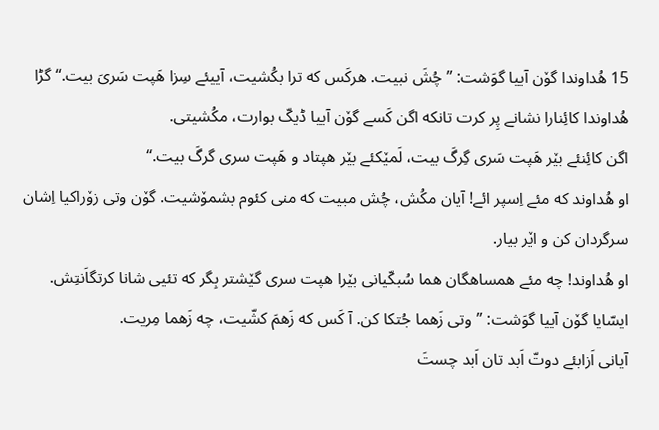15 هُداوندا گۆن آییا گوَشت: ”چُشَ نبیت. هرکَس که ترا بکُشیت، آییئے سِزا هَپت سَریَ بیت.“ گڑا هُداوندا کائِنارا نشانے پِر کرت تانکه اگن کَسے گۆن آییا ڈیکّ بوارت، مکُشیتی.
اگن کائِنئے بێر هَپت سَری گِرگَ بیت، لَمێکئے بێر هپتاد و هَپت سری گرگَ بیت.“
او هُداوند که مئے اِسپر ائے! آیان مکُش، چُش مبیت که منی کئوم بشمۆشیت. گۆن وتی زۆراکیا اِشان سرگردان کن و اێر بیار.
او هُداوند! چه مئے همساهگان هما سُبکّیانی بێرا هپت سری گێشتر بِگر که تئیی شانا کرتگاَنتِش.
ایسّایا گۆن آییا گوَشت: ”وتی زَهما جُتکا کن. آ کَس که زَهمَ کشّیت، چه زَهما مِریت.
آیانی اَزابئے دوتّ اَبد تان اَبد چستَ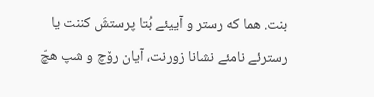بنت. هما که رستر و آییئے بُتا پرستشَ کننت یا رسترئے نامئے نشانا زورنت، آیان رۆچ و شپ هچّ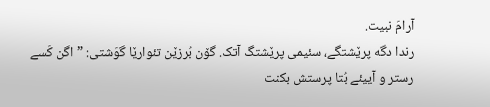آرامَ نبیت.
رندا دگه پرێشتگے، سئیمی پرێشتگ آتک. گۆن بُرزێن تئوارێا گوَشتی: ”اگن کَسے رستر و آییئے بُتا پرستش بکنت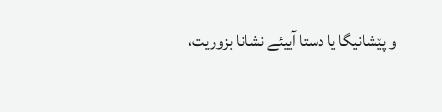و پێشانیگا یا دستا آییئے نشانا بزوریت،